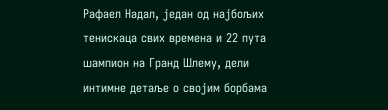Рафаел Надал, један од најбољих тенискаца свих времена и 22 пута шампион на Гранд Шлему, дели интимне детаље о својим борбама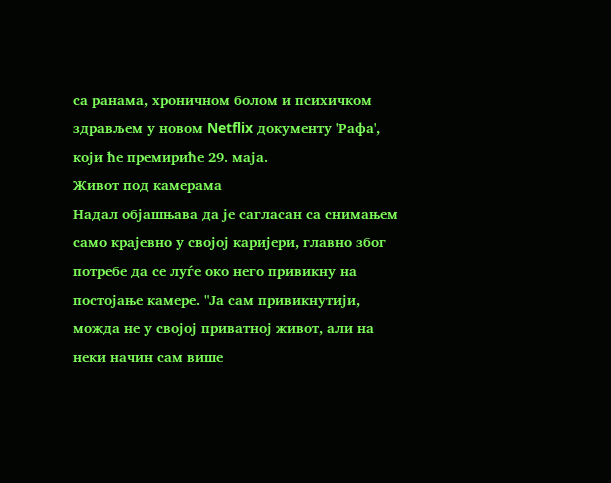са ранама, хроничном болом и психичком здрављем у новом Netflix документу 'Рафа', који ће премириће 29. маја.
Живот под камерама
Надал објашњава да је сагласан са снимањем само крајевно у својој каријери, главно због потребе да се луѓе око него привикну на постојање камере. "Ја сам привикнутији, можда не у својој приватној живот, али на неки начин сам више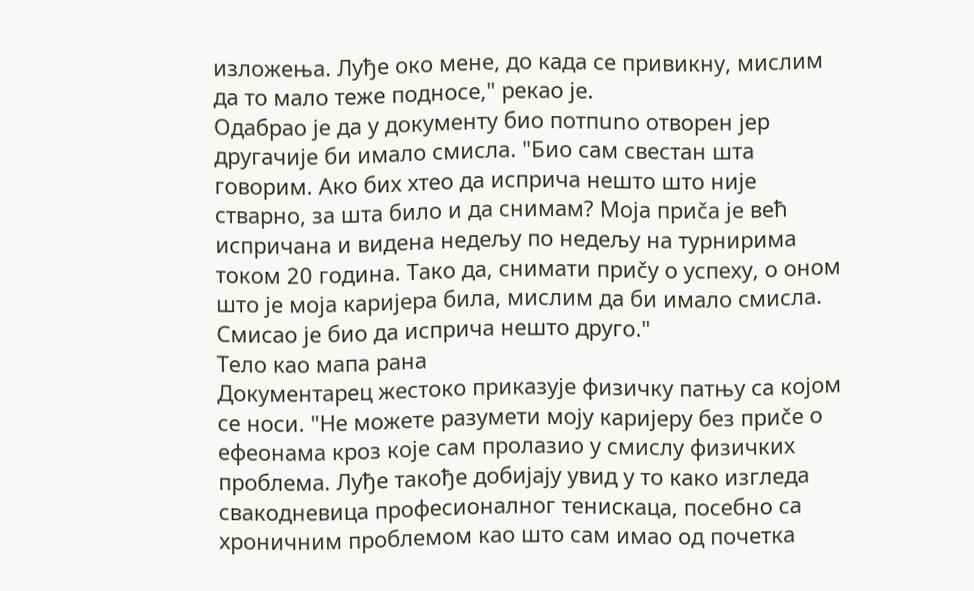изложења. Луђе око мене, до када се привикну, мислим да то мало теже подносе," рекао је.
Одабрао је да у документу био потпuno отворен јер другачије би имало смисла. "Био сам свестан шта говорим. Ако бих хтео да исприча нешто што није стварно, за шта било и да снимам? Моја приčа је већ испричана и видена недељу по недељу на турнирима током 20 година. Тако да, снимати приčу о успеху, о оном што је моја каријера била, мислим да би имало смисла. Смисао је био да исприча нешто друго."
Тело као мапа рана
Документарец жестоко приказује физичку патњу са којом се носи. "Не можете разумети моју каријеру без приče о ефеонама кроз које сам пролазио у смислу физичких проблема. Луђе такође добијају увид у то како изгледа свакодневица професионалног тенискаца, посебно са хроничним проблемом као што сам имао од почетка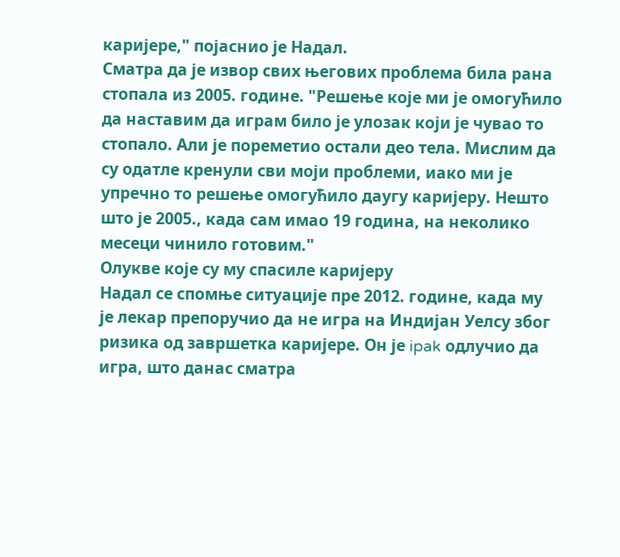каријере," појаснио је Надал.
Сматра да је извор свих његових проблема била рана стопала из 2005. године. "Решење које ми је омогућило да наставим да играм било је улозак који је чувао то стопало. Али је пореметио остали део тела. Мислим да су одатле кренули сви моји проблеми, иако ми је упречно то решење омогућило даугу каријеру. Нешто што је 2005., када сам имао 19 година, на неколико месеци чинило готовим."
Олукве које су му спасиле каријеру
Надал се спомње ситуације пре 2012. године, када му је лекар препоручио да не игра на Индијан Уелсу због ризика од завршетка каријере. Он је ipak одлучио да игра, што данас сматра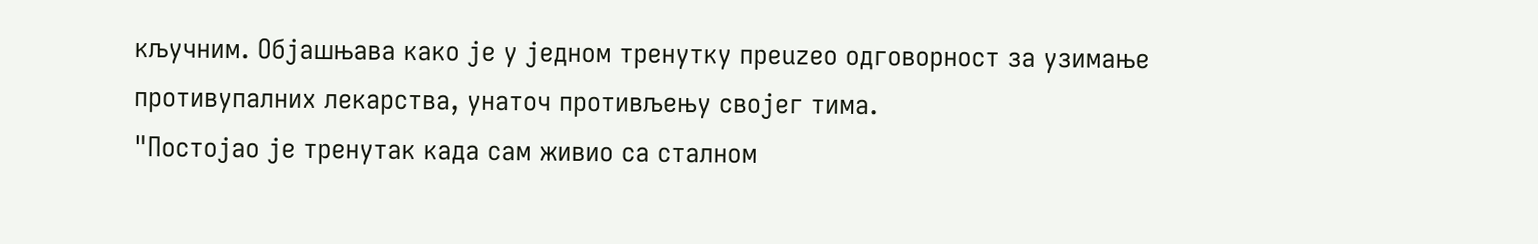кључним. Објашњава како је у једном тренутку преuzeо одговорност за узимање противупалних лекарства, унаточ противљењу својег тима.
"Постојао је тренутак када сам живио са сталном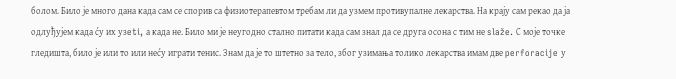болом. Било је много дана када сам се спорив са физиотерапевтом требам ли да узмем противупалне лекарства. На крају сам рекао да ја одлуђујем када ćу их узeti, а када не. Било ми је неугодно стално питати када сам знал да се друга осона с тим не slaže. С моје точке гледишта, било је или то или неćу играти тенис. Знам да је то штетно за тело, због узимања толико лекарства имам две perforacije у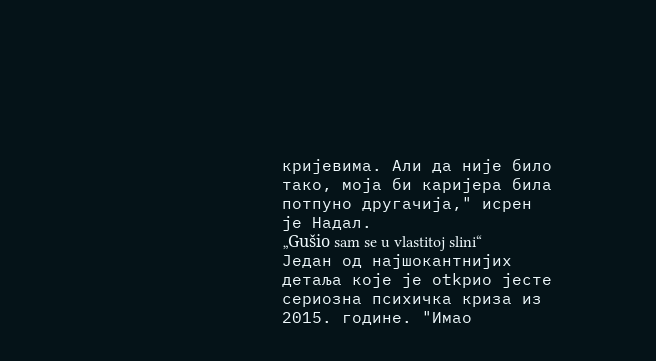кријевима. Али да није било тако, моја би каријера била потпуно другачија," исрeн је Надал.
„Gušio sam se u vlastitoj slini“
Један од најшокантнијих детаља које је оtkрио јесте сериозна психичка криза из 2015. године. "Имао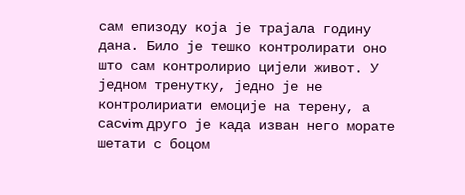сам епизоду која је трајала годину дана. Било је тешко контролирати оно што сам контролирио цијели живот. У једном тренутку, једно је не контролириати емоције на терену, а сасvim друго је када изван него морате шетати с боцом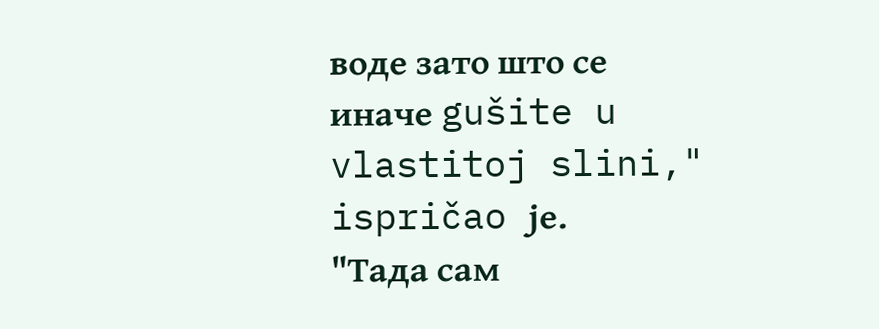воде зато што се иначе gušite u vlastitoj slini," ispričao је.
"Тада сам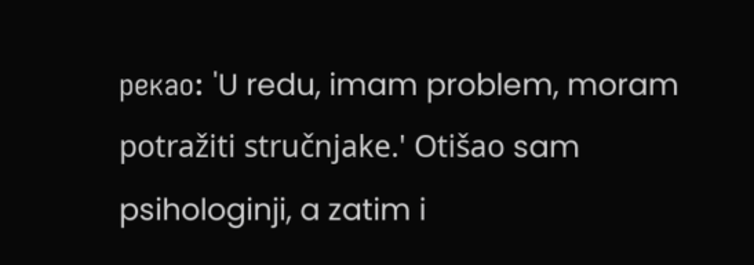рекао: 'U redu, imam problem, moram potražiti stručnjake.' Otišao sam psihologinji, a zatim i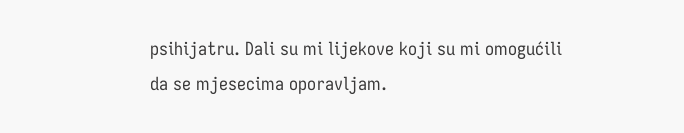psihijatru. Dali su mi lijekove koji su mi omogućili da se mjesecima oporavljam.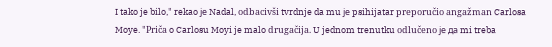I tako je bilo," rekao је Nadal, odbacivši tvrdnje da mu је psihijatar preporučio angažman Carlosa Moye. "Priča o Carlosu Moyi je malo drugačija. U jednom trenutku odlučeno је да mi treba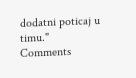dodatni poticaj u timu."
Comments